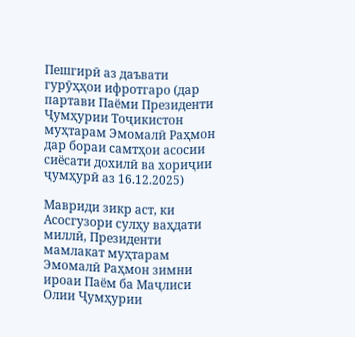Пешгирӣ аз даъвати гурӯҳҳои ифротгаро (дар партави Паёми Президенти Ҷумҳурии Тоҷикистон муҳтарам Эмомалӣ Раҳмон дар бораи самтҳои асосии сиёсати дохилӣ ва хориҷии ҷумҳурӣ аз 16.12.2025)

Мавриди зикр аст, ки Асосгузори сулҳу ваҳдати миллӣ, Президенти мамлакат муҳтарам Эмомалӣ Раҳмон зимни ироаи Паём ба Маҷлиси Олии Ҷумҳурии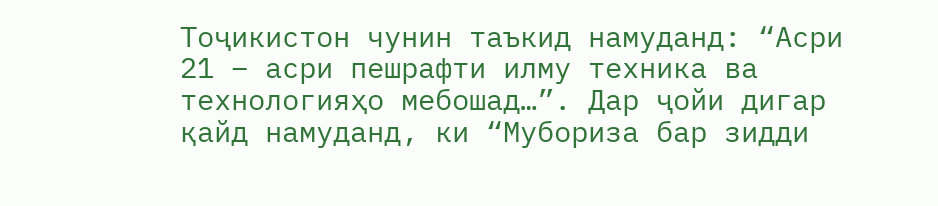Тоҷикистон чунин таъкид намуданд: “Асри 21 – асри пешрафти илму техника ва технологияҳо мебошад…”. Дар ҷойи дигар қайд намуданд, ки “Мубориза бар зидди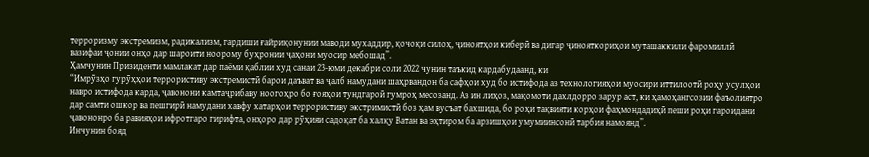терроризму экстремизм, радикализм, гардиши ғайриқонунии маводи мухаддир, қочоқи силоҳ, ҷиноятҳои киберӣ ва дигар ҷинояткориҳои муташаккили фаромиллӣ вазифаи ҷонии онҳо дар шароити ноорому буҳронии ҷаҳони муосир мебошад”.
Ҳамчунин Призиденти мамлакат дар паёми қаблии худ санаи 23-юми декабри соли 2022 чунин таъкид кардабудаанд, ки
“Имрӯзҳо гурӯҳҳои террористиву экстремистӣ барои даъват ва ҷалб намудани шаҳрвандон ба сафҳои худ бо истифода аз технологияҳои муосири иттилоотӣ роҳу усулҳои навро истифода карда, ҷавонони камтаҷрибаву ноогоҳро бо ғояҳои тундгароӣ гумроҳ месозанд. Аз ин лиҳоз, мақомоти дахлдорро зарур аст, ки ҳамоҳангсозии фаъолиятро дар самти ошкор ва пешгирӣ намудани хавфу хатарҳои террористиву экстримистӣ боз ҳам вусъат бахшида, бо роҳи тақвияти корҳои фаҳмондадиҳӣ пеши роҳи гароидани ҷавононро ба равияҳои ифротгаро гирифта, онҳоро дар рӯҳияи садоқат ба халқу Ватан ва эҳтиром ба арзишҳои умумиинсонӣ тарбия намоянд”.
Инчунин бояд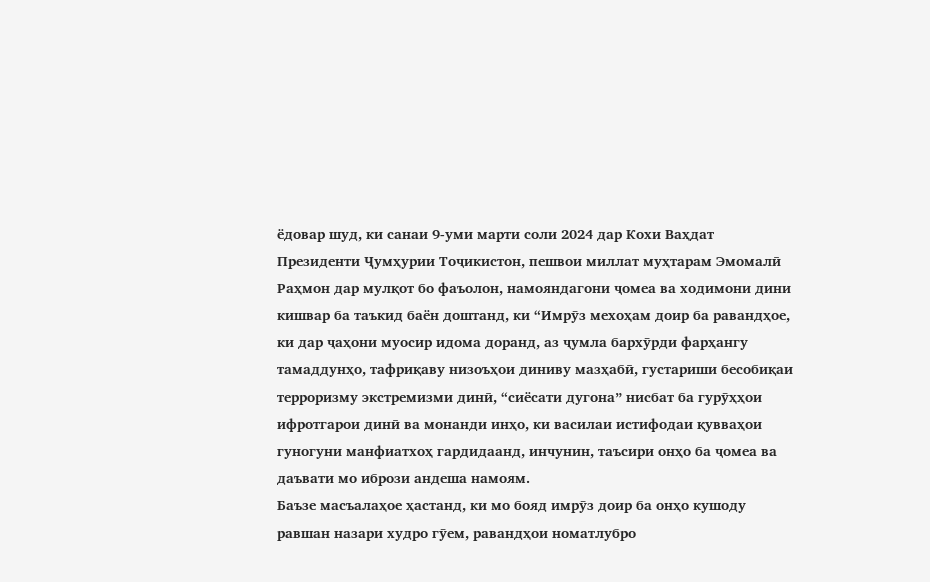ёдовар шуд, ки санаи 9-уми марти соли 2024 дар Кохи Ваҳдат Президенти Ҷумҳурии Тоҷикистон, пешвои миллат муҳтарам Эмомалӣ Раҳмон дар мулқот бо фаъолон, намояндагони ҷомеа ва ходимони дини кишвар ба таъкид баён доштанд, ки “Имрӯз мехоҳам доир ба равандҳое, ки дар ҷаҳони муосир идома доранд, аз ҷумла бархӯрди фарҳангу тамаддунҳо, тафриқаву низоъҳои диниву мазҳабӣ, густариши бесобиқаи терроризму экстремизми динӣ, “сиёсати дугона” нисбат ба гурӯҳҳои ифротгарои динӣ ва монанди инҳо, ки василаи истифодаи қувваҳои гуногуни манфиатхоҳ гардидаанд, инчунин, таъсири онҳо ба ҷомеа ва даъвати мо ибрози андеша намоям.
Баъзе масъалаҳое ҳастанд, ки мо бояд имрӯз доир ба онҳо кушоду равшан назари худро гӯем, равандҳои номатлубро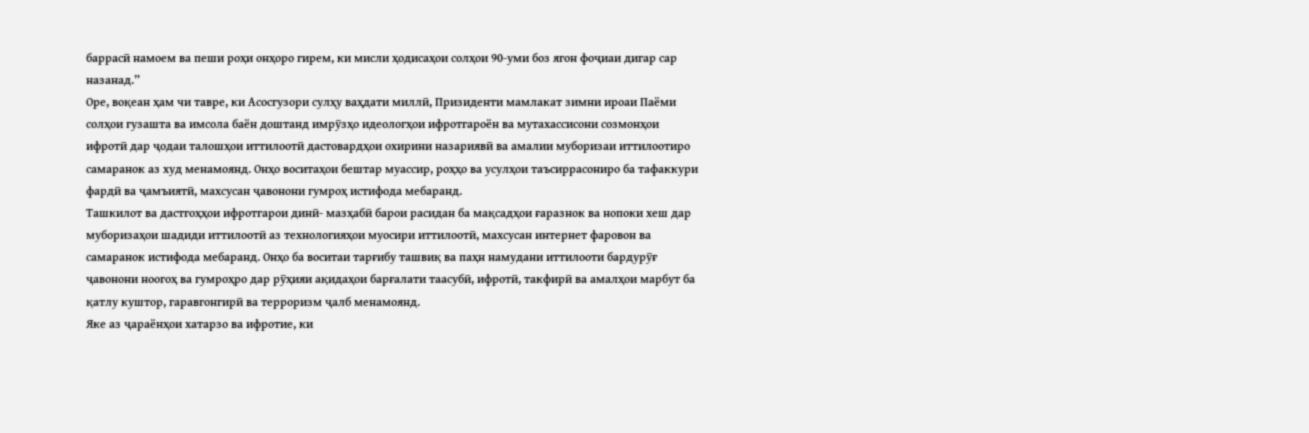баррасӣ намоем ва пеши роҳи онҳоро гирем, ки мисли ҳодисаҳои солҳои 90-уми боз ягон фоҷиаи дигар сар назанад.”
Оре, воқеан ҳам чи тавре, ки Асосгузори сулҳу ваҳдати миллӣ, Призиденти мамлакат зимни ироаи Паёми солҳои гузашта ва имсола баён доштанд имрӯзҳо идеологҳои ифротгароён ва мутахассисони созмонҳои ифротӣ дар ҷодаи талошҳои иттилоотӣ дастовардҳои охирини назариявӣ ва амалии муборизаи иттилоотиро самаранок аз худ менамоянд. Онҳо воситаҳои бештар муассир, роҳҳо ва усулҳои таъсиррасониро ба тафаккури фардӣ ва ҷамъиятӣ, махсусан ҷавонони гумроҳ истифода мебаранд.
Ташкилот ва дастгоҳҳои ифротгарои динӣ- мазҳабӣ барои расидан ба мақсадҳои ғаразнок ва нопоки хеш дар муборизаҳои шадиди иттилоотӣ аз технологияҳои муосири иттилоотӣ, махсусан интернет фаровон ва самаранок истифода мебаранд. Онҳо ба воситаи тарғибу ташвиқ ва паҳн намудани иттилооти бардурӯғ ҷавонони ноогоҳ ва гумроҳро дар рӯҳияи ақидаҳои барғалати таасубӣ, ифротӣ, такфирӣ ва амалҳои марбут ба қатлу куштор, гаравгонгирӣ ва терроризм ҷалб менамоянд.
Яке аз ҷараёнҳои хатарзо ва ифротие, ки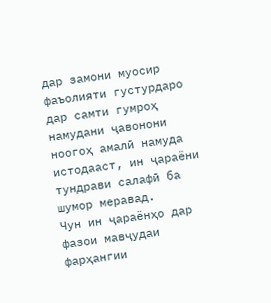дар замони муосир фаъолияти густурдаро дар самти гумроҳ намудани ҷавонони ноогоҳ амалӣ намуда истодааст, ин ҷараёни тундрави салафӣ ба шумор меравад.
Чун ин ҷараёнҳо дар фазои мавҷудаи фарҳангии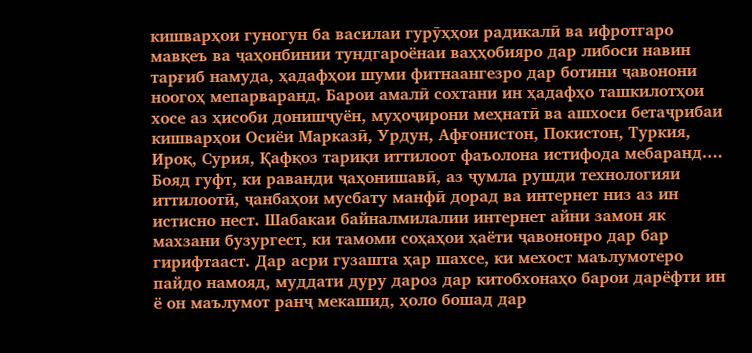кишварҳои гуногун ба василаи гурӯҳҳои радикалӣ ва ифротгаро мавқеъ ва ҷаҳонбинии тундгароёнаи ваҳҳобияро дар либоси навин тарғиб намуда, ҳадафҳои шуми фитнаангезро дар ботини ҷавонони ноогоҳ мепарваранд. Барои амалӣ сохтани ин ҳадафҳо ташкилотҳои хосе аз ҳисоби донишҷуён, муҳоҷирони меҳнатӣ ва ашхоси бетаҷрибаи кишварҳои Осиёи Марказӣ, Урдун, Афғонистон, Покистон, Туркия, Ироқ, Сурия, Қафқоз тариқи иттилоот фаъолона истифода мебаранд….
Бояд гуфт, ки раванди ҷаҳонишавӣ, аз ҷумла рушди технологияи иттилоотӣ, ҷанбаҳои мусбату манфӣ дорад ва интернет низ аз ин истисно нест. Шабакаи байналмилалии интернет айни замон як махзани бузургест, ки тамоми соҳаҳои ҳаёти ҷавононро дар бар гирифтааст. Дар асри гузашта ҳар шахсе, ки мехост маълумотеро пайдо намояд, муддати дуру дароз дар китобхонаҳо барои дарёфти ин ё он маълумот ранҷ мекашид, ҳоло бошад дар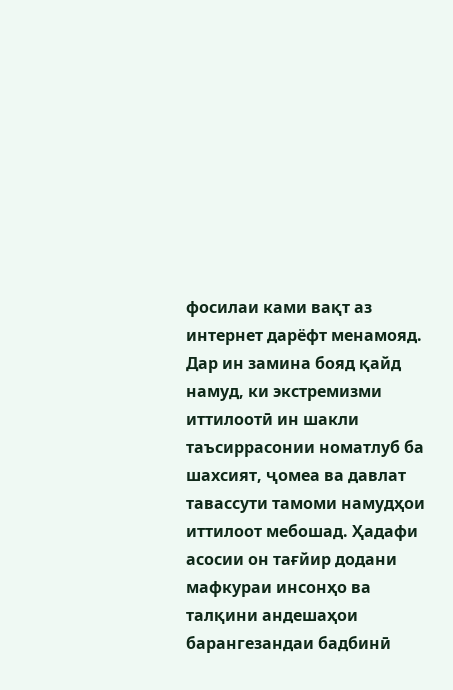фосилаи ками вақт аз интернет дарёфт менамояд.
Дар ин замина бояд қайд намуд, ки экстремизми иттилоотӣ ин шакли таъсиррасонии номатлуб ба шахсият, ҷомеа ва давлат тавассути тамоми намудҳои иттилоот мебошад. Ҳадафи асосии он тағйир додани мафкураи инсонҳо ва талқини андешаҳои барангезандаи бадбинӣ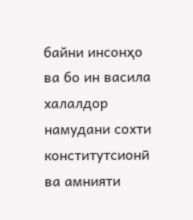байни инсонҳо ва бо ин васила халалдор намудани сохти конститутсионӣ ва амнияти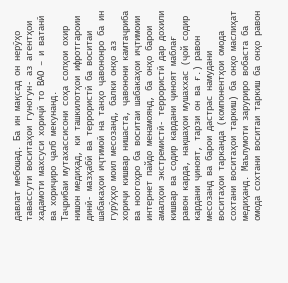давлат мебошад. Ба ин мақсад он нерӯҳо тавассути воситаҳои гуногун- аз агентҳои хадамоти махсуси хориҷӣ то ВАО – и ватанӣ ва хориҷиро ҷалб мекунанд.
Таҷрибаи мутахассисони соҳа солҳои охир нишон медиҳад, ки ташкилотҳои ифротгароии динӣ- мазҳабӣ ва террористӣ ба воситаи шабакаҳои иҷтимоӣ на танҳо ҷавононро ба ин гурӯҳҳо моил месозанд, балки онҳо аз хориҷи кишвар нишаста, ҷавонони камтаҷриба ва ноогоҳро ба воситаи шабакаҳои иҷтимоии интернет пайдо менамоянд, ба онҳо барои амалҳои экстремистӣ- террористӣ дар дохили кишвар ва содир кардани ҷиноят маблағ равон карда, нақшаҳои мушаххас (ҷой содир кардани ҷиноят, тарзи он ва ғ.) равон месозанд ва барои дастрас намудани воситаҳои тарканда (компонентҳои омода сохтани воситаҳои таркиш) ба онҳо маслиҳат медиҳанд. Маълумоти заруриро вобаста ба омода сохтани воситаи таркиш ба онҳо равон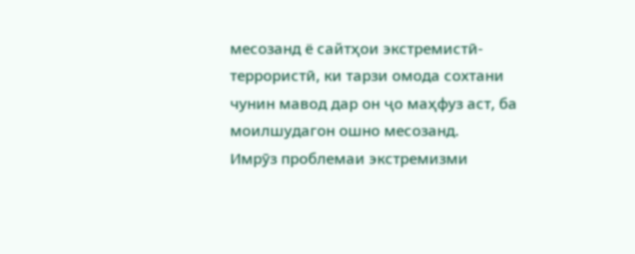месозанд ё сайтҳои экстремистӣ- террористӣ, ки тарзи омода сохтани чунин мавод дар он ҷо маҳфуз аст, ба моилшудагон ошно месозанд.
Имрӯз проблемаи экстремизми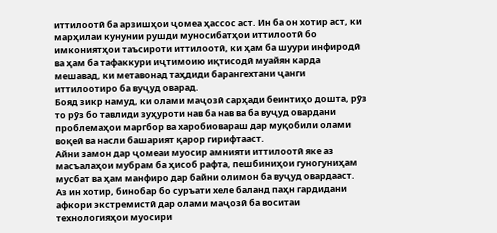иттилоотӣ ба арзишҳои ҷомеа ҳассос аст. Ин ба он хотир аст, ки марҳилаи кунунии рушди муносибатҳои иттилоотӣ бо имкониятҳои таъсироти иттилоотӣ, ки ҳам ба шуури инфиродӣ ва ҳам ба тафаккури иҷтимоию иқтисодӣ муайян карда мешавад, ки метавонад таҳдиди барангехтани ҷанги иттилоотиро ба вуҷуд оварад.
Бояд зикр намуд, ки олами маҷозӣ сарҳади беинтиҳо дошта, рӯз то рӯз бо тавлиди зуҳуроти нав ба нав ва ба вуҷуд овардани проблемаҳои маргбор ва харобиовараш дар муқобили олами воқеӣ ва насли башарият қарор гирифтааст.
Айни замон дар ҷомеаи муосир амнияти иттилоотӣ яке аз масъалаҳои мубрам ба ҳисоб рафта, пешбиниҳои гуногуниҳам мусбат ва ҳам манфиро дар байни олимон ба вуҷуд овардааст.
Аз ин хотир, бинобар бо суръати хеле баланд паҳн гардидани афкори экстремистӣ дар олами маҷозӣ ба воситаи технологияҳои муосири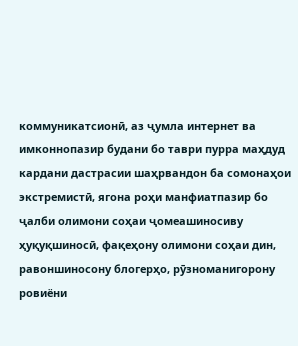коммуникатсионӣ, аз ҷумла интернет ва имконнопазир будани бо таври пурра маҳдуд кардани дастрасии шаҳрвандон ба сомонаҳои экстремистӣ, ягона роҳи манфиатпазир бо ҷалби олимони соҳаи ҷомеашиносиву ҳуқуқшиносӣ, фақеҳону олимони соҳаи дин, равоншиносону блогерҳо, рӯзноманигорону ровиёни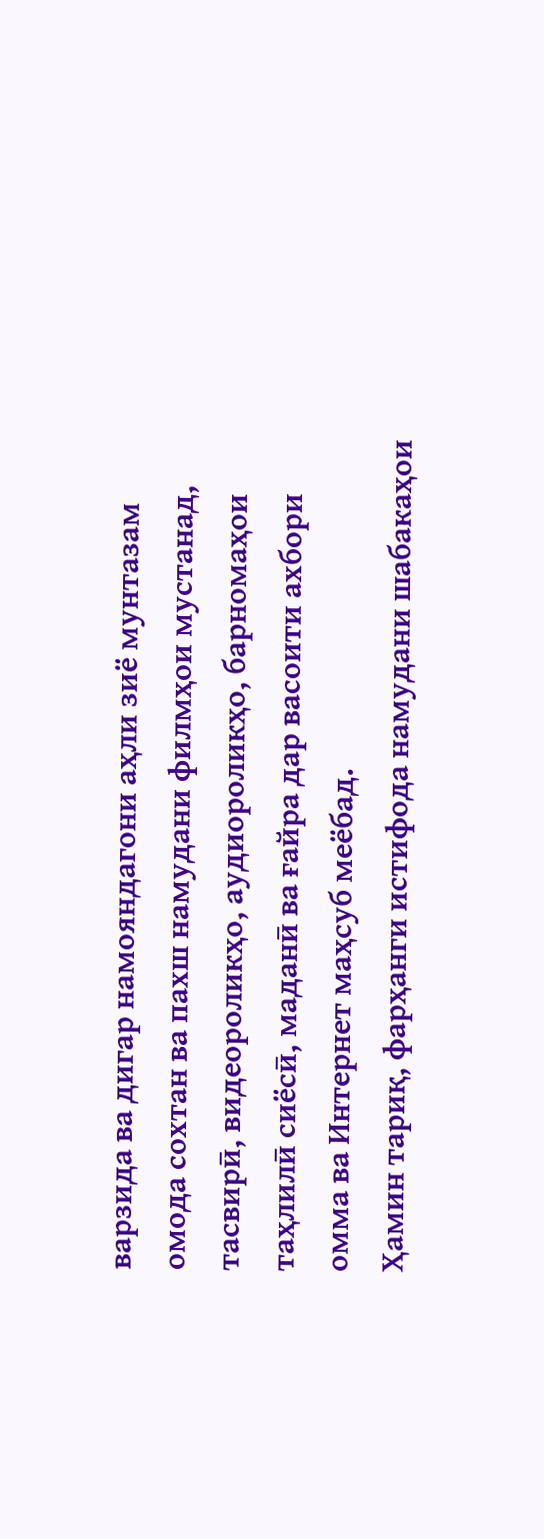варзида ва дигар намояндагони аҳли зиё мунтазам омода сохтан ва пахш намудани филмҳои мустанад, тасвирӣ, видеороликҳо, аудиороликҳо, барномаҳои таҳлилӣ сиёсӣ, маданӣ ва ғайра дар васоити ахбори омма ва Интернет маҳсуб меёбад.
Ҳамин тариқ, фарҳанги истифода намудани шабакаҳои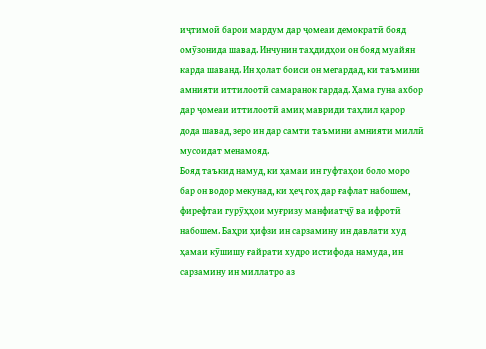иҷтимоӣ барои мардум дар ҷомеаи демократӣ бояд омӯзонида шавад. Инчунин таҳдидҳои он бояд муайян карда шаванд. Ин ҳолат боиси он мегардад, ки таъмини амнияти иттилоотӣ самаранок гардад. Ҳама гуна ахбор дар ҷомеаи иттилоотӣ амиқ мавриди таҳлил қарор дода шавад, зеро ин дар самти таъмини амнияти миллӣ мусоидат менамояд.
Бояд таъкид намуд, ки ҳамаи ин гуфтаҳои боло моро бар он водор мекунад, ки ҳеҷ гоҳ дар ғафлат набошем, фирефтаи гурӯҳҳои муғризу манфиатҷӯ ва ифротӣ набошем. Баҳри ҳифзи ин сарзамину ин давлати худ ҳамаи кӯшишу ғайрати худро истифода намуда, ин сарзамину ин миллатро аз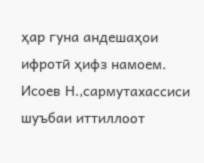ҳар гуна андешаҳои ифротӣ ҳифз намоем.
Исоев Н.,сармутахассиси шуъбаи иттиллоот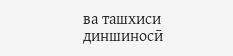ва ташхиси диншиносӣ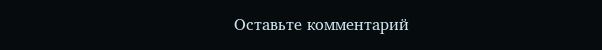Оставьте комментарий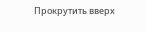Прокрутить вверх